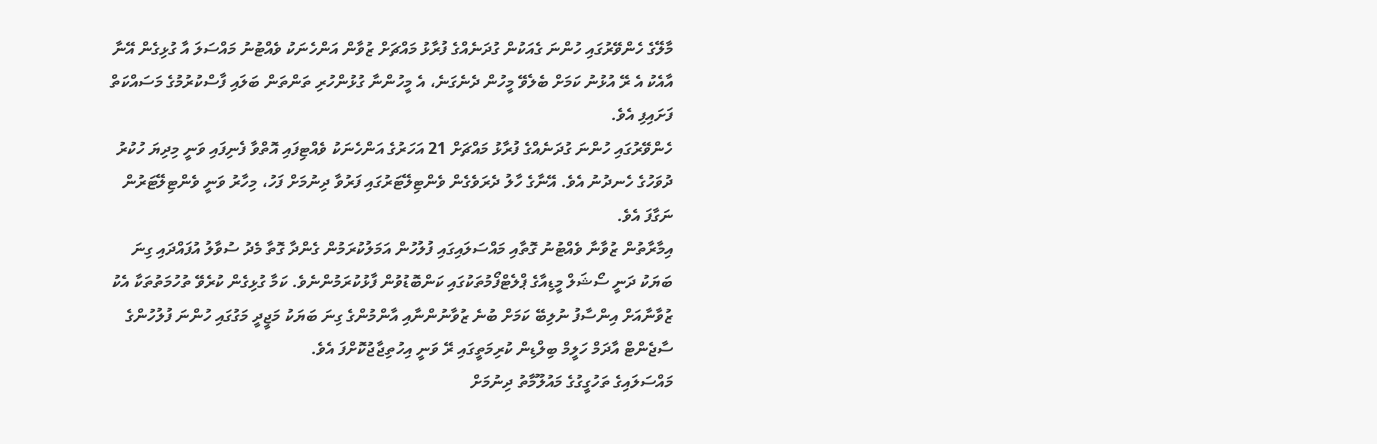މާލޭގެ ހެންވޭރުގައި ހުންނަ ގެއަކުން ގުދަނެއްގެ ފުރާޅު މައްޗަށް ޒުވާން އަންހެނަކު ވެއްޓުނު މައްސަލަ އާ ގުޅިގެން އޭނާ އާއެކު އެ ރޭ އުޅުނު ކަމަށް ބެލެވޭ މީހުން ދެނެގަނެ، އެ މީހުންނާ ގުޅުންހުރި ތަންތަން ބަލައި ފާސްކުރުމުގެ މަސައްކަތް ފަށައިފި އެވެ.
ހެންވޭރުގައި ހުންނަ ގުދަނެއްގެ ފުރާޅު މައްޗަށް 21 އަހަރުގެ އަންހެނަކު ވެއްޓިފައި އޮތްވާ ފެނިފައި ވަނީ މިދިޔަ ހުކުރު ދުވަހުގެ ހެނދުނު އެވެ. އޭނާގެ ހާލު ދެރަވެގެން ވެންޓިލޭޓަރުގައި ފަރުވާ ދިނުމަށް ފަހު، މިހާރު ވަނީ ވެންޓިލޭޓަރުން ނަގާފަ އެވެ.
އިމާރާތުން ޒުވާނާ ވެއްޓުނު ގޮތާއި މައްސަލައިގައި ފުލުހުން އަމަލުކުރަމުން ގެންދާ ގޮތާ މެދު ސުވާލު އުފައްދައި ގިނަ ބަޔަކު ދަނީ ސޯޝަލް މީޑިއާގެ ޕްލެޓްފޯމުތަކުގައި ކަންބޮޑުވުން ފާޅުކުރަމުންނެވެ. ކަމާ ގުޅިގެން ކުރެވޭ ތުހުމަތުތަކާ އެކު ޒުވާނާއަށް އިންސާފު ނުލިބޭ ކަމަށް ބުނެ ޒުވާނުންނާއި އާންމުންގެ ގިނަ ބަޔަކު މަޖީދީ މަގުގައި ހުންނަ ފުލުހުންގެ ސާޖެންޓް އާދަމް ހަލީމް ބިލްޑިން ކުރިމަތީގައި ރޭ ވަނީ އިހުތިޖާޖުކޮށްފަ އެވެ.
މައްސަލައިގެ ތަހުގީގުގެ މައުލޫމާތު ދިނުމަށް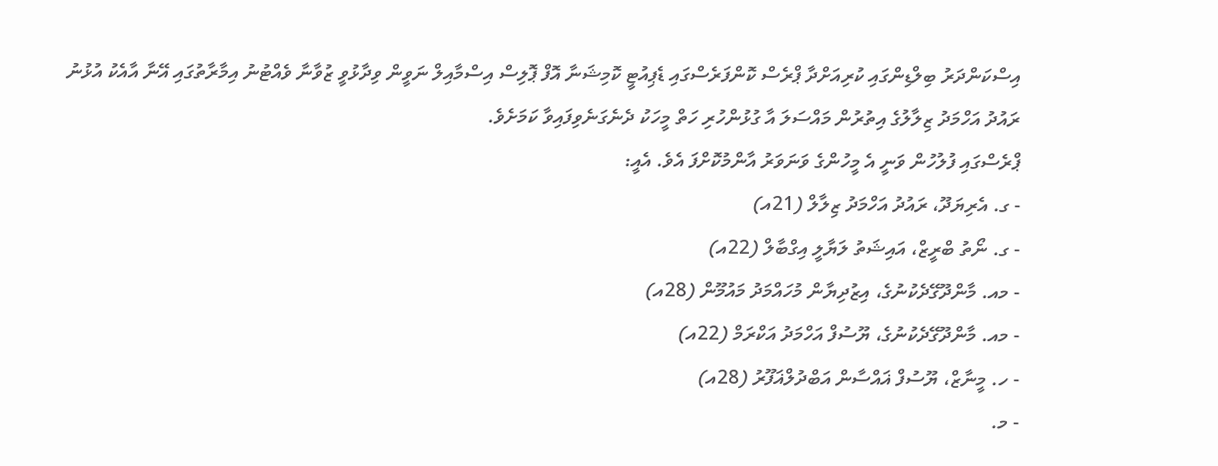އިސްކަންދަރު ބިލްޑިންގައި ކުރިއަށްދާ ޕްރެސް ކޮންފަރެސްގައި ޑެޕިއުޓީ ކޮމިޝަނާ އޮފް ޕޮލިސް އިސްމާއިލް ނަވީން ވިދާޅުވީ ޒުވާނާ ވެއްޓުނު އިމާރާތުގައި އޭނާ އާއެކު އުޅުނު ރައުދު އަހްމަދު ޒިލާލުގެ އިތުރުން މައްސަލަ އާ ގުޅުންހުރި ހަތް މީހަކު ދެނެގަނެވިފައިވާ ކަމަށެވެ.
ޕްރެސްގައި ފުލުހުން ވަނީ އެ މީހުންގެ ވަނަވަރު އާންމުކޮށްފަ އެވެ. އެއީ:
- ގ. އެރިޔަދޫ، ރައުދު އަހްމަދު ޒިލާލް (21އ)
- ގ. ނޯތު ބްރީޒް، އައިޝަތު ލަޔާލީ އިގްބާލް (22އ)
- މއ. މާންދޫގޭދެކުނުގެ، އިޒުދިޔާން މުހައްމަދު މައުމޫން (28އ)
- މއ. މާންދޫގޭދެކުނުގެ، ޔޫސުފް އަހްމަދު އަކްރަމް (22އ)
- ހ. މީނާޒް، ޔޫސުފް ޣައްސާން އަބްދުލްޣަފޫރު (28އ)
- މ.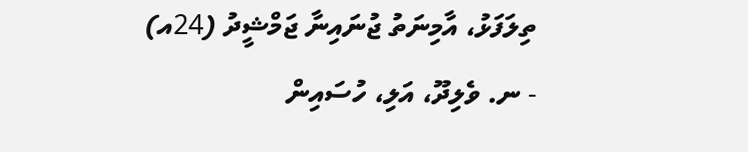ތިލަފަޅު، އާމިނަތު ޖުނައިނާ ޖަމްޝީދު (24އ)
- ނ. ވެލިދޫ، އަލި، ހުސައިން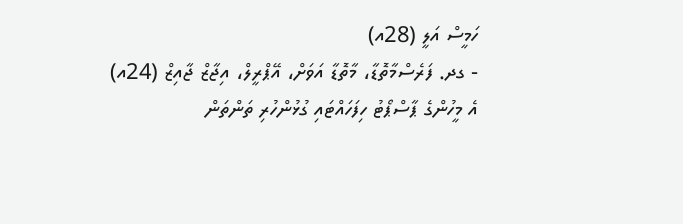ހަމީސް އަލީ (28އ)
- ގދ. ފަރެސްމާތޮޑާ، މާތޮޑާ އަވަށް، އޭޕްރީލް، އިޖާޒް ޖާއިޒް (24އ)
އެ މީހުންގެ ޕާސްޕޯޓު ހިފަހައްޓައި ގުޅުންހުރި ތަންތަން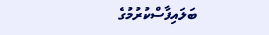ބަލައިފާސްކުރުމުގެ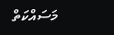މަސައްކަތް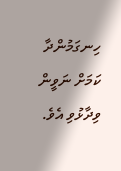ހިނގަމުންދާ ކަމަށް ނަވީން ވިދާޅުވި އެވެ.